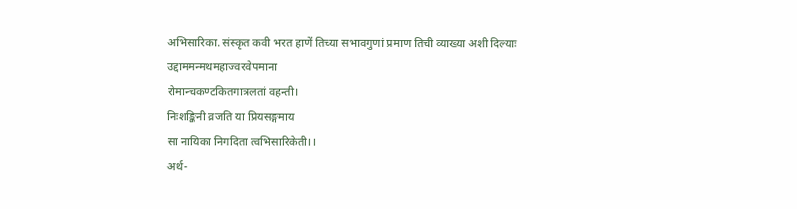अभिसारिका. संस्कृत कवी भरत हाणें तिच्या सभावगुणां प्रमाण तिची व्याख्या अशी दिल्याः
उद्दाममन्मथमहाज्वरवेपमाना
रोमान्चकण्टकितगात्रलतां वहन्ती।
निःशङ्किनी व्रजति या प्रियसङ्गमाय
सा नायिका निगदिता त्वभिसारिकेती।।
अर्थ-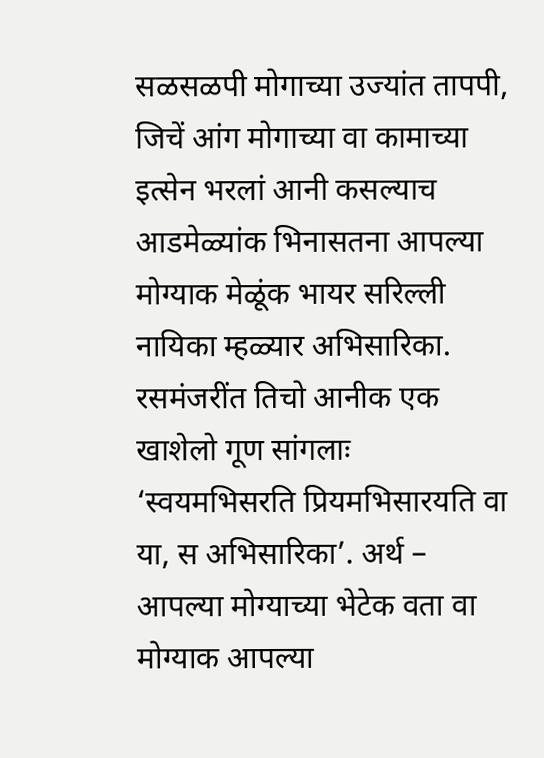सळसळपी मोगाच्या उज्यांत तापपी, जिचें आंग मोगाच्या वा कामाच्या इत्सेन भरलां आनी कसल्याच आडमेळ्यांक भिनासतना आपल्या मोग्याक मेळूंक भायर सरिल्ली नायिका म्हळ्यार अभिसारिका.
रसमंजरींत तिचो आनीक एक खाशेलो गूण सांगलाः ‘स्वयमभिसरति प्रियमभिसारयति वा या, स अभिसारिका’. अर्थ – आपल्या मोग्याच्या भेटेक वता वा मोग्याक आपल्या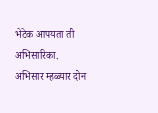भेटेक आपयता ती अभिसारिका.
अभिसार म्हळ्यार दोन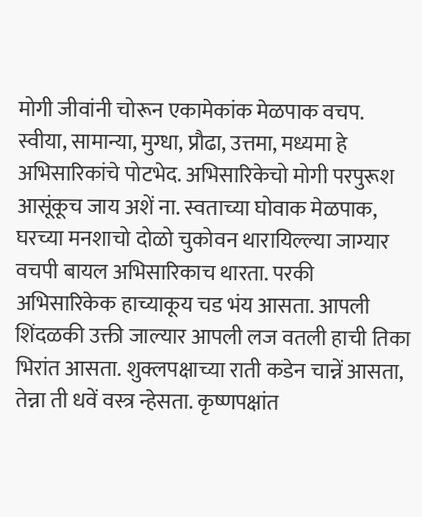मोगी जीवांनी चोरून एकामेकांक मेळपाक वचप. स्वीया, सामान्या, मुग्धा, प्रौढा, उत्तमा, मध्यमा हे अभिसारिकांचे पोटभेद. अभिसारिकेचो मोगी परपुरूश आसूंकूच जाय अशें ना. स्वताच्या घोवाक मेळपाक, घरच्या मनशाचो दोळो चुकोवन थारायिल्ल्या जाग्यार वचपी बायल अभिसारिकाच थारता. परकी अभिसारिकेक हाच्याकूय चड भंय आसता. आपली शिंदळकी उक्ती जाल्यार आपली लज वतली हाची तिका भिरांत आसता. शुक्लपक्षाच्या राती कडेन चान्नें आसता, तेन्ना ती धवें वस्त्र न्हेसता. कृष्णपक्षांत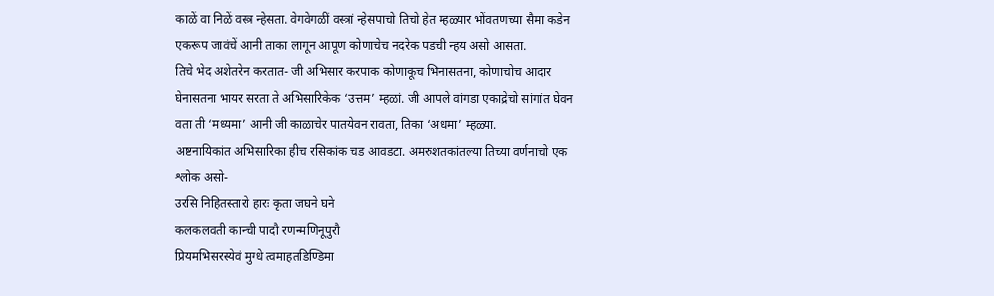काळें वा निळें वस्त्र न्हेसता. वेगवेगळीं वस्त्रां न्हेसपाचो तिचो हेत म्हळ्यार भोंवतणच्या सैमा कडेन एकरूप जावंचें आनी ताका लागून आपूण कोणाचेच नदरेक पडची न्हय असो आसता.
तिचे भेद अशेतरेन करतात- जी अभिसार करपाक कोणाकूच भिनासतना, कोणाचोच आदार घेनासतना भायर सरता ते अभिसारिकेक ‘उत्तम’ म्हळां. जी आपले वांगडा एकाद्रेचो सांगांत घेवन वता ती ‘मध्यमा’ आनी जी काळाचेर पातयेवन रावता, तिका ‘अधमा’ म्हळ्या.
अष्टनायिकांत अभिसारिका हीच रसिकांक चड आवडटा. अमरुशतकांतल्या तिच्या वर्णनाचो एक श्लोक असो-
उरसि निहितस्तारो हारः कृता जघने घने
कलकलवती कान्ची पादौ रणन्मणिनूपुरौ
प्रियमभिसरस्येवं मुग्धे त्वमाहतडिण्डिमा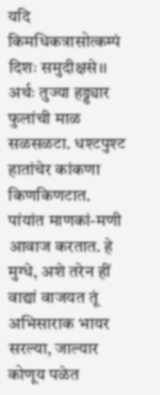यदि किमधिकत्रासोत्कम्पं दिशः समुदीक्षसे।।
अर्थः तुज्या हड्ड्यार फुलांची माळ सळसळटा. धश्टपुश्ट हातांचेर कांकणा किणकिणटात. पांयांत माणकां-मणी आवाज करतात. हे मुग्धे, अशे तरेन हीं वाद्यां वाजयत तूं अभिसाराक भायर सरल्या, जाल्यार कोणूय पळेत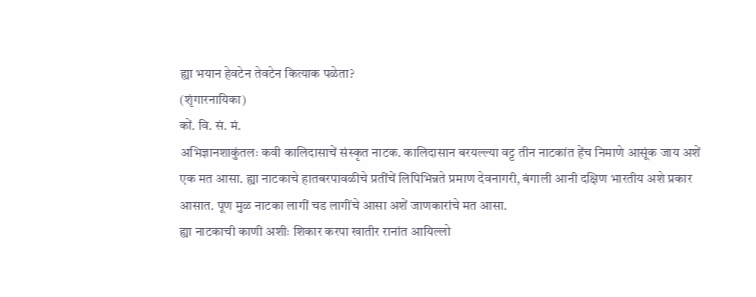ह्या भयान हेवटेन तेवटेन कित्याक पळेता?
(शृंगारनायिका)
कों. वि. सं. मं.
अभिज्ञानशाकुंतलः कवी कालिदासाचें संस्कृत नाटक. कालिदासान बरयल्ल्या वट्ट तीन नाटकांत हेंच निमाणे आसूंक जाय अशें एक मत आसा. ह्या नाटकाचे हातबरपावळीचे प्रतींचें लिपिभिन्नते प्रमाण देवनागरी, बंगाली आनी दक्षिण भारतीय अशे प्रकार आसात. पूण मुळ नाटका लागीं चड लागींचे आसा अशें जाणकारांचे मत आसा.
ह्या नाटकाची काणी अशीः शिकार करपा खातीर रानांत आयिल्लो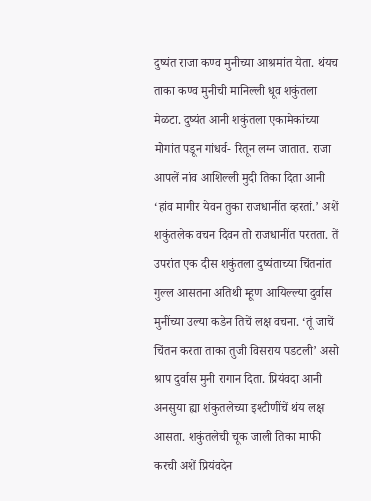दुष्यंत राजा कण्व मुनीच्या आश्रमांत येता. थंयच ताका कण्व मुनीची मानिल्ली धूव शकुंतला मेळटा. दुष्यंत आनी शकुंतला एकामेकांच्या मोगांत पडून गांधर्व- रितून लग्न जातात. राजा आपलें नांव आशिल्ली मुदी तिका दिता आनी ‘हांव मागीर येवन तुका राजधानींत व्हरतां.’ अशें शकुंतलेक वचन दिवन तो राजधानींत परतता. तें उपरांत एक दीस शकुंतला दुष्यंताच्या चिंतनांत गुल्ल आसतना अतिथी म्हूण आयिल्ल्या दुर्वास मुनींच्या उल्या कडेन तिचें लक्ष वचना. ‘तूं जाचें चिंतन करता ताका तुजी विसराय पडटली’ असो श्राप दुर्वास मुनी रागान दिता. प्रियंवदा आनी अनसुया ह्या शंकुतलेच्या इश्टीणींचें थंय लक्ष आसता. शकुंतलेची चूक जाली तिका माफी करची अशें प्रियंवदेन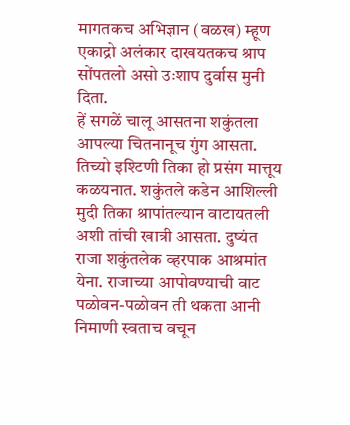मागतकच अभिज्ञान (वळख) म्हूण एकाद्रो अलंकार दाखयतकच श्राप सोंपतलो असो उःशाप दुर्वास मुनी दिता.
हें सगळें चालू आसतना शकुंतला आपल्या चितनानूच गुंग आसता. तिच्यो इश्टिणी तिका हो प्रसंग मात्तूय कळयनात. शकुंतले कडेन आशिल्ली मुदी तिका श्रापांतल्यान वाटायतली अशी तांची खात्री आसता. दुष्यंत राजा शकुंतलेक व्हरपाक आश्रमांत येना. राजाच्या आपोवण्याची वाट पळोवन-पळोवन ती थकता आनी निमाणी स्वताच वचून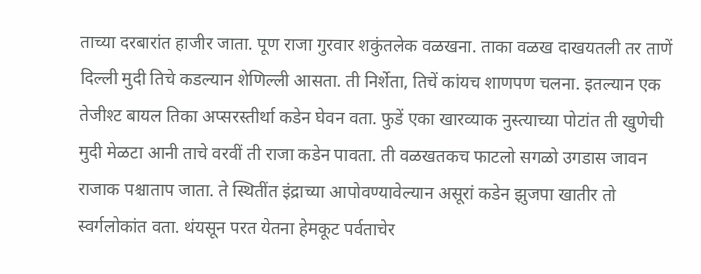ताच्या दरबारांत हाजीर जाता. पूण राजा गुरवार शकुंतलेक वळखना. ताका वळख दाखयतली तर ताणें दिल्ली मुदी तिचे कडल्यान शेणिल्ली आसता. ती निर्शेता, तिचें कांयच शाणपण चलना. इतल्यान एक तेजीश्ट बायल तिका अप्सरस्तीर्था कडेन घेवन वता. फुडें एका खारव्याक नुस्त्याच्या पोटांत ती खुणेची मुदी मेळटा आनी ताचे वरवीं ती राजा कडेन पावता. ती वळखतकच फाटलो सगळो उगडास जावन राजाक पश्चाताप जाता. ते स्थितींत इंद्राच्या आपोवण्यावेल्यान असूरां कडेन झुजपा खातीर तो स्वर्गलोकांत वता. थंयसून परत येतना हेमकूट पर्वताचेर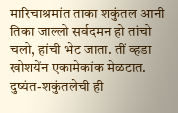मारिचाश्रमांत ताका शकुंतल आनी तिका जाल्लो सर्वदमन हो तांचो चलो, हांची भेट जाता. तीं व्हडा खोशयेंन एकामेकांक मेळटात.
दुष्यंत-शकुंतलेची ही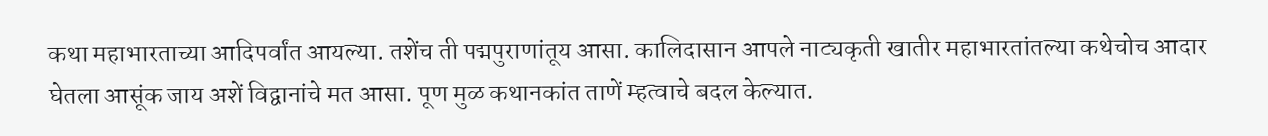कथा महाभारताच्या आदिपर्वांत आयल्या. तशेंच ती पद्मपुराणांतूय आसा. कालिदासान आपले नाट्यकृती खातीर महाभारतांतल्या कथेचोच आदार घेतला आसूंक जाय अशें विद्वानांचे मत आसा. पूण मुळ कथानकांत ताणें म्हत्वाचे बदल केल्यात.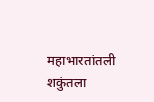महाभारतांतली शकुंतला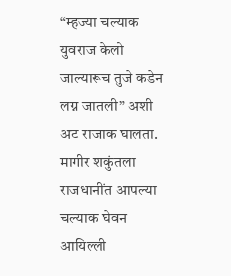“म्हज्या चल्याक युवराज केलो जाल्यारूच तुजे कडेन लग्न जातली” अशी अट राजाक घालता. मागीर शकुंतला राजधानींत आपल्या चल्याक घेवन आयिल्ली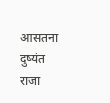आसतना दुष्यंत राजा